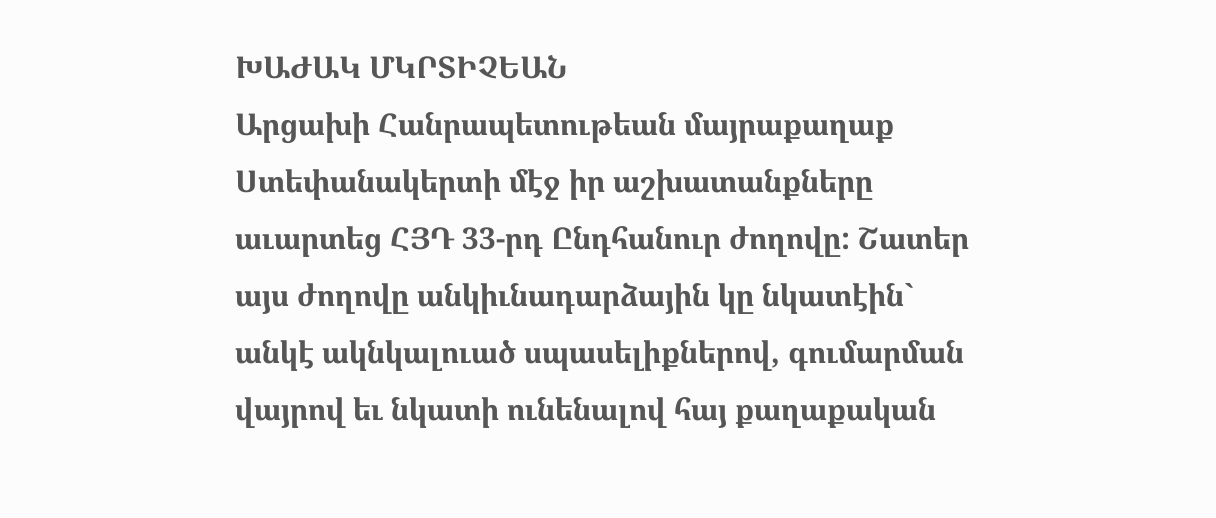ԽԱԺԱԿ ՄԿՐՏԻՉԵԱՆ
Արցախի Հանրապետութեան մայրաքաղաք Ստեփանակերտի մէջ իր աշխատանքները աւարտեց ՀՅԴ 33-րդ Ընդհանուր ժողովը: Շատեր այս ժողովը անկիւնադարձային կը նկատէին` անկէ ակնկալուած սպասելիքներով, գումարման վայրով եւ նկատի ունենալով հայ քաղաքական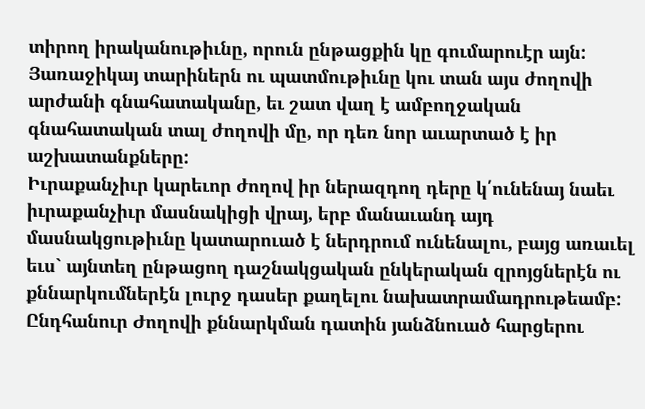տիրող իրականութիւնը, որուն ընթացքին կը գումարուէր այն: Յառաջիկայ տարիներն ու պատմութիւնը կու տան այս ժողովի արժանի գնահատականը, եւ շատ վաղ է ամբողջական գնահատական տալ ժողովի մը, որ դեռ նոր աւարտած է իր աշխատանքները:
Իւրաքանչիւր կարեւոր ժողով իր ներազդող դերը կ՛ունենայ նաեւ իւրաքանչիւր մասնակիցի վրայ, երբ մանաւանդ այդ մասնակցութիւնը կատարուած է ներդրում ունենալու, բայց առաւել եւս` այնտեղ ընթացող դաշնակցական ընկերական զրոյցներէն ու քննարկումներէն լուրջ դասեր քաղելու նախատրամադրութեամբ:
Ընդհանուր Ժողովի քննարկման դատին յանձնուած հարցերու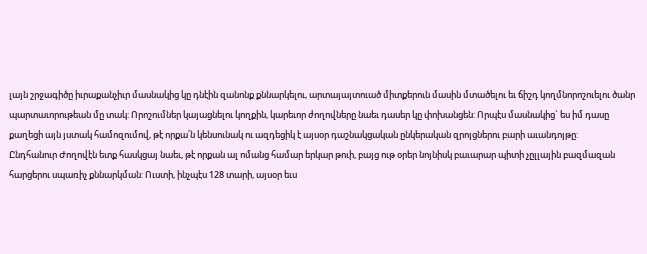լայն շրջագիծը իւրաքանչիւր մասնակից կը դնէին զանոնք քննարկելու, արտայայտուած միտքերուն մասին մտածելու եւ ճիշդ կողմնորոշուելու ծանր պարտաւորութեան մը տակ: Որոշումներ կայացնելու կողքին, կարեւոր ժողովները նաեւ դասեր կը փոխանցեն: Որպէս մասնակից` ես իմ դասը քաղեցի այն յստակ համոզումով, թէ որքա՛ն կենսունակ ու ազդեցիկ է այսօր դաշնակցական ընկերական զրոյցներու բարի աւանդոյթը:
Ընդհանուր Ժողովէն ետք հասկցայ նաեւ, թէ որքան ալ ոմանց համար երկար թուի, բայց ութ օրեր նոյնիսկ բաւարար պիտի չըլլային բազմազան հարցերու սպառիչ քննարկման: Ուստի, ինչպէս 128 տարի, այսօր եւս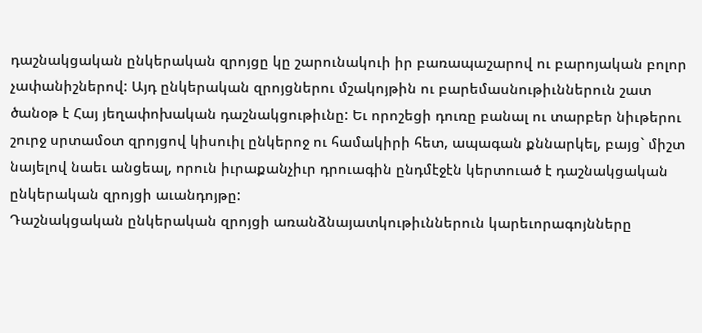դաշնակցական ընկերական զրոյցը կը շարունակուի իր բառապաշարով ու բարոյական բոլոր չափանիշներով: Այդ ընկերական զրոյցներու մշակոյթին ու բարեմասնութիւններուն շատ ծանօթ է Հայ յեղափոխական դաշնակցութիւնը: Եւ որոշեցի դուռը բանալ ու տարբեր նիւթերու շուրջ սրտամօտ զրոյցով կիսուիլ ընկերոջ ու համակիրի հետ, ապագան քննարկել, բայց` միշտ նայելով նաեւ անցեալ, որուն իւրաքանչիւր դրուագին ընդմէջէն կերտուած է դաշնակցական ընկերական զրոյցի աւանդոյթը:
Դաշնակցական ընկերական զրոյցի առանձնայատկութիւններուն կարեւորագոյնները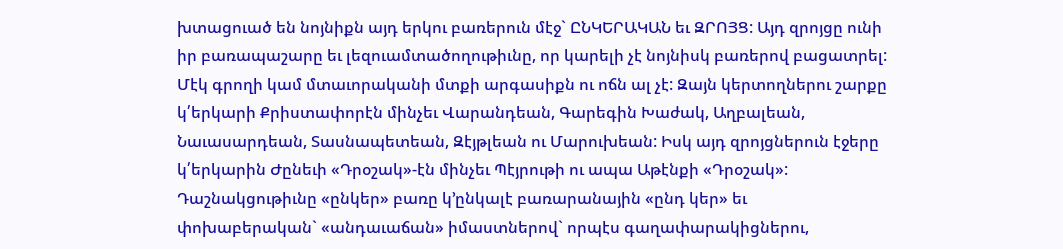խտացուած են նոյնիքն այդ երկու բառերուն մէջ` ԸՆԿԵՐԱԿԱՆ եւ ԶՐՈՅՑ: Այդ զրոյցը ունի իր բառապաշարը եւ լեզուամտածողութիւնը, որ կարելի չէ նոյնիսկ բառերով բացատրել: Մէկ գրողի կամ մտաւորականի մտքի արգասիքն ու ոճն ալ չէ: Զայն կերտողներու շարքը կ՛երկարի Քրիստափորէն մինչեւ Վարանդեան, Գարեգին Խաժակ, Աղբալեան, Նաւասարդեան, Տասնապետեան, Զէյթլեան ու Մարուխեան: Իսկ այդ զրոյցներուն էջերը կ՛երկարին Ժընեւի «Դրօշակ»-էն մինչեւ Պէյրութի ու ապա Աթէնքի «Դրօշակ»: Դաշնակցութիւնը «ընկեր» բառը կ’ընկալէ բառարանային «ընդ կեր» եւ փոխաբերական` «անդաւաճան» իմաստներով` որպէս գաղափարակիցներու,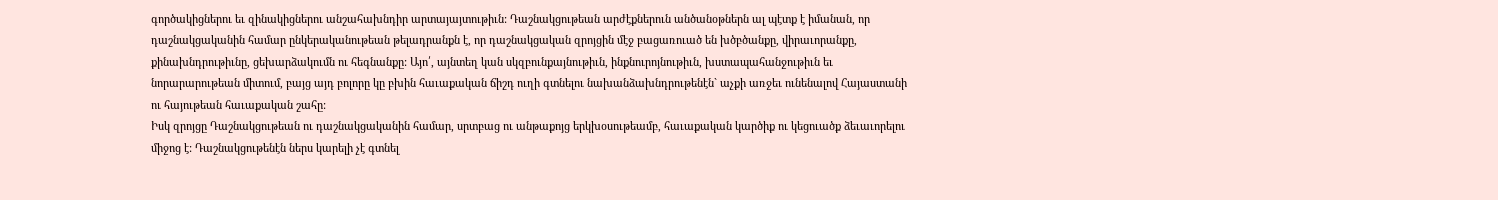գործակիցներու եւ զինակիցներու անշահախնդիր արտայայտութիւն: Դաշնակցութեան արժէքներուն անծանօթներն ալ պէտք է իմանան, որ դաշնակցականին համար ընկերականութեան թելադրանքն է, որ դաշնակցական զրոյցին մէջ բացառուած են խծբծանքը, վիրաւորանքը, քինախնդրութիւնը, ցեխարձակումն ու հեգնանքը: Այո՛, այնտեղ կան սկզբունքայնութիւն, ինքնուրոյնութիւն, խստապահանջութիւն եւ նորարարութեան միտում, բայց այդ բոլորը կը բխին հաւաքական ճիշդ ուղի գտնելու նախանձախնդրութենէն` աչքի առջեւ ունենալով Հայաստանի ու հայութեան հաւաքական շահը:
Իսկ զրոյցը Դաշնակցութեան ու դաշնակցականին համար, սրտբաց ու անթաքոյց երկխօսութեամբ, հաւաքական կարծիք ու կեցուածք ձեւաւորելու միջոց է: Դաշնակցութենէն ներս կարելի չէ գտնել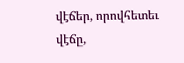վէճեր, որովհետեւ վէճը,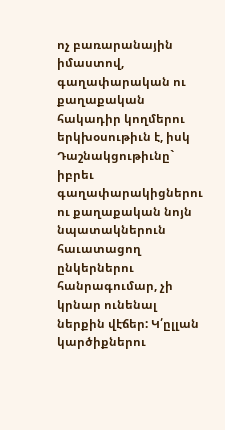ոչ բառարանային իմաստով, գաղափարական ու քաղաքական հակադիր կողմերու երկխօսութիւն է, իսկ Դաշնակցութիւնը` իբրեւ գաղափարակիցներու ու քաղաքական նոյն նպատակներուն հաւատացող ընկերներու հանրագումար, չի կրնար ունենալ ներքին վէճեր: Կ՛ըլլան կարծիքներու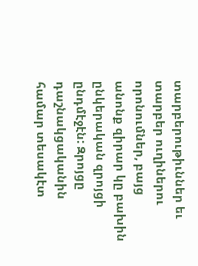տարբերութիւններ եւ տարբեր ուղիներու որոնումներ, բայց անոնք զիրար կը բախին ընկերական զրոյցի ընդմէջէն: Զրոյցը դաշնակցականին համար տեսակէտ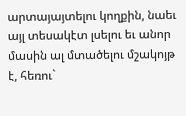արտայայտելու կողքին, նաեւ այլ տեսակէտ լսելու եւ անոր մասին ալ մտածելու մշակոյթ է, հեռու`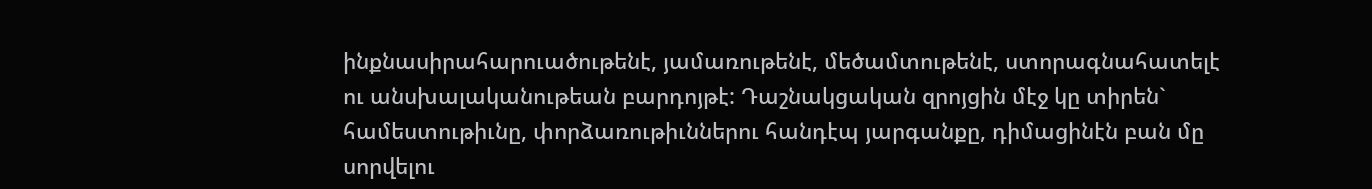ինքնասիրահարուածութենէ, յամառութենէ, մեծամտութենէ, ստորագնահատելէ ու անսխալականութեան բարդոյթէ: Դաշնակցական զրոյցին մէջ կը տիրեն` համեստութիւնը, փորձառութիւններու հանդէպ յարգանքը, դիմացինէն բան մը սորվելու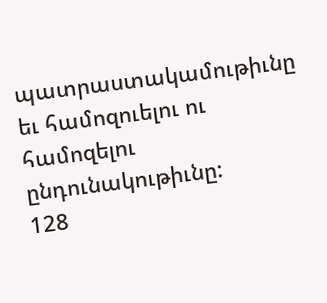պատրաստակամութիւնը եւ համոզուելու ու համոզելու ընդունակութիւնը:
128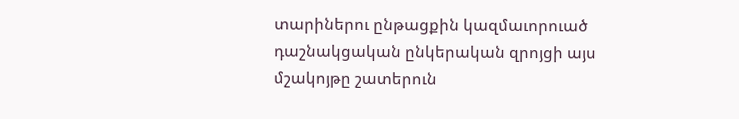տարիներու ընթացքին կազմաւորուած դաշնակցական ընկերական զրոյցի այս մշակոյթը շատերուն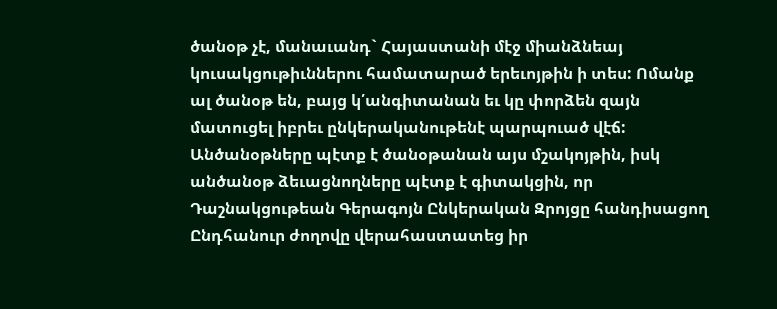ծանօթ չէ, մանաւանդ` Հայաստանի մէջ միանձնեայ կուսակցութիւններու համատարած երեւոյթին ի տես: Ոմանք
ալ ծանօթ են, բայց կ՛անգիտանան եւ կը փորձեն զայն մատուցել իբրեւ ընկերականութենէ պարպուած վէճ:
Անծանօթները պէտք է ծանօթանան այս մշակոյթին, իսկ անծանօթ ձեւացնողները պէտք է գիտակցին, որ Դաշնակցութեան Գերագոյն Ընկերական Զրոյցը հանդիսացող Ընդհանուր ժողովը վերահաստատեց իր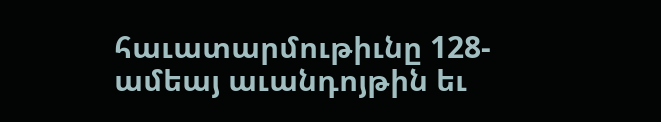հաւատարմութիւնը 128-ամեայ աւանդոյթին եւ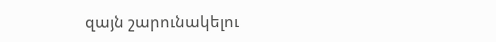զայն շարունակելու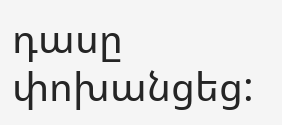դասը փոխանցեց: